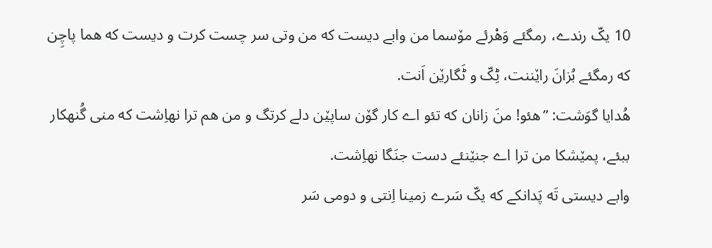10 یکّ رندے، رمگئے وَهْرئے مۆسما من وابے دیست که من وتی سر چست کرت و دیست که هما پاچِن که رمگئے بُزانَ راێننت، ٹِکّ و ٹَگارێن اَنت.
هُدایا گوَشت: ”هئو! منَ زانان که تئو اے کار گۆن ساپێن دلے کرتگ و من هم ترا نهاِشت که منی گُنهکار ببئے، پمێشکا من ترا اے جنێنئے دست جنَگا نهاِشت.
وابے دیستی تَه پَدانکے که یکّ سَرے زمینا اِنتی و دومی سَر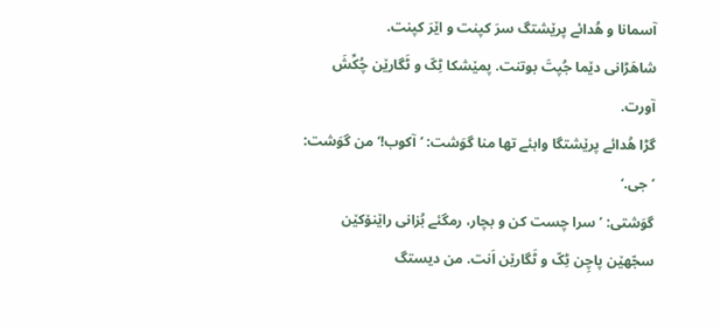آسمانا و هُدائے پرێشتگ سرَ کپنت و اێرَ کپنت.
شاهَڑانی دێما جُپتَ بوتنت. پمێشکا ٹِکّ و ٹَگارێن چُکِّشَ آورت.
گڑا هُدائے پرێشتگا وابئے تها منا گوَشت: ’آکوب!‘ من گوَشت: ’جی.‘
گوَشتی: ’سرا چست کن و بچار، رمگئے بُزانی راێنۆکێن سجّهێن پاچِن ٹِکّ و ٹَگارێن اَنت. من دیستگ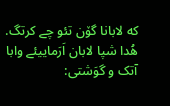که لابانا گۆن تئو چے کرتگ.
هُدا شپا لابان اَرَماییئے وابا آتک و گوَشتی: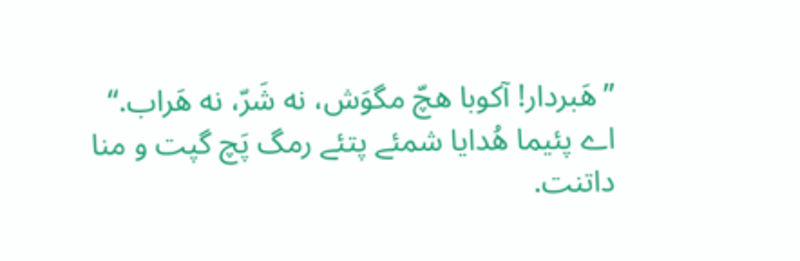”هَبردار! آکوبا هچّ مگوَش، نه شَرّ، نه هَراب.“
اے پئیما هُدایا شمئے پتئے رمگ پَچ گپت و منا داتنت.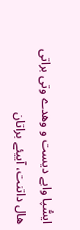ایسُّپا وابے دیست و وهدے وتی براتی هال داتنت، آییئے براتان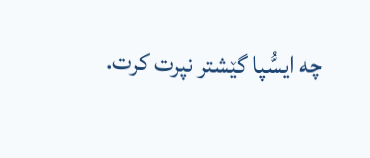چه ایسُّپا گێشتر نپرت کرت.